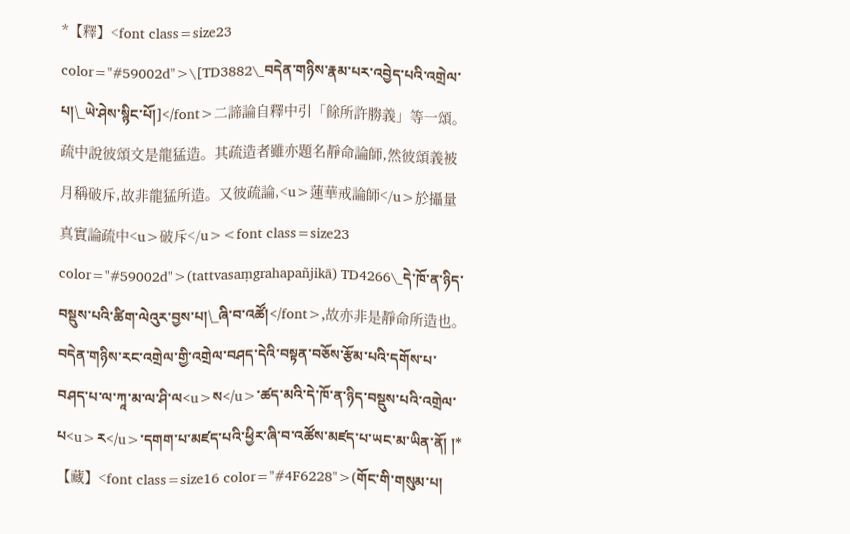*【釋】<font class=size23 color="#59002d">\[TD3882\_བདེན་གཉིས་རྣམ་པར་འབྱེད་པའི་འགྲེལ་པ།\_ཡེ་ཤེས་སྙིང་པོ།]</font>二諦論自釋中引「餘所許勝義」等一頌。疏中說彼頌文是龍猛造。其疏造者雖亦題名靜命論師,然彼頌義被月稱破斥,故非龍猛所造。又彼疏論,<u>蓮華戒論師</u>於攝量真實論疏中<u>破斥</u><font class=size23 color="#59002d">(tattvasaṃgrahapañjikā) TD4266\_དེ་ཁོ་ན་ཉིད་བསྡུས་པའི་ཚིག་ལེའུར་བྱས་པ།\_ཞི་བ་འཚོ།</font>,故亦非是靜命所造也。བདེན་གཉིས་རང་འགྲེལ་གྱི་འགྲེལ་བཤད་དེའི་བསྟན་བཅོས་རྩོམ་པའི་དགོས་པ་བཤད་པ་ལ་ཀཱ་མ་ལ་ཤི་ལ<u>ས</u>་ཚད་མའི་དེ་ཁོ་ན་ཉིད་བསྡུས་པའི་འགྲེལ་པ<u>ར</u>་དགག་པ་མཛད་པའི་ཕྱིར་ཞི་བ་འཚོས་མཛད་པ་ཡང་མ་ཡིན་ནོ། །*
【藏】<font class=size16 color="#4F6228">(གོང་གི་གསུམ་པ།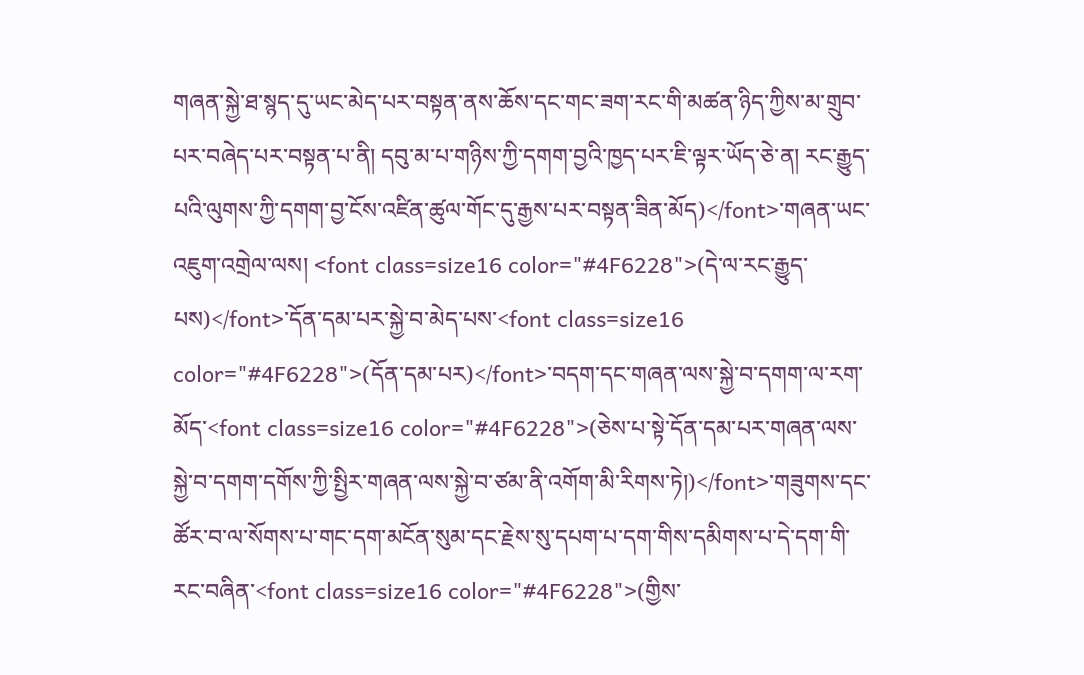གཞན་སྐྱེ་ཐ་སྙད་དུ་ཡང་མེད་པར་བསྟན་ནས་ཆོས་དང་གང་ཟག་རང་གི་མཚན་ཉིད་ཀྱིས་མ་གྲུབ་པར་བཞེད་པར་བསྟན་པ་ནི། དབུ་མ་པ་གཉིས་ཀྱི་དགག་བྱའི་ཁྱད་པར་ཇི་ལྟར་ཡོད་ཅེ་ན། རང་རྒྱུད་པའི་ལུགས་ཀྱི་དགག་བྱ་ངོས་འཛིན་ཚུལ་གོང་དུ་རྒྱས་པར་བསྟན་ཟིན་མོད)</font>་གཞན་ཡང་འཇུག་འགྲེལ་ལས། <font class=size16 color="#4F6228">(དེ་ལ་རང་རྒྱུད་པས)</font>་དོན་དམ་པར་སྐྱེ་བ་མེད་པས་<font class=size16 color="#4F6228">(དོན་དམ་པར)</font>་བདག་དང་གཞན་ལས་སྐྱེ་བ་དགག་ལ་རག་མོད་<font class=size16 color="#4F6228">(ཅེས་པ་སྟེ་དོན་དམ་པར་གཞན་ལས་སྐྱེ་བ་དགག་དགོས་ཀྱི་སྤྱིར་གཞན་ལས་སྐྱེ་བ་ཙམ་ནི་འགོག་མི་རིགས་ཏེ།)</font>་གཟུགས་དང་ཚོར་བ་ལ་སོགས་པ་གང་དག་མངོན་སུམ་དང་རྗེས་སུ་དཔག་པ་དག་གིས་དམིགས་པ་དེ་དག་གི་རང་བཞིན་<font class=size16 color="#4F6228">(གྱིས་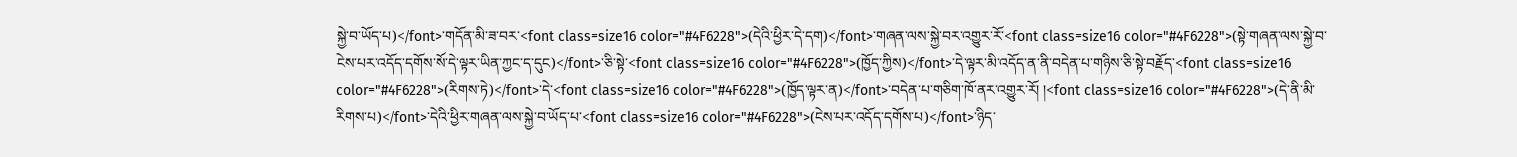སྐྱེ་བ་ཡོད་པ)</font>་གདོན་མི་ཟ་བར་<font class=size16 color="#4F6228">(དེའི་ཕྱིར་དེ་དག)</font>་གཞན་ལས་སྐྱེ་བར་འགྱུར་རོ་<font class=size16 color="#4F6228">(སྟེ་གཞན་ལས་སྐྱེ་བ་ངེས་པར་འདོད་དགོས་སོ་དེ་ལྟར་ཡིན་ཀྱང་ད་དུང)</font>་ཅི་སྟེ་<font class=size16 color="#4F6228">(ཁྱོད་ཀྱིས)</font>་དེ་ལྟར་མི་འདོད་ན་ནི་བདེན་པ་གཉིས་ཅི་སྟེ་བརྗོད་<font class=size16 color="#4F6228">(རིགས་ཏེ)</font>་དེ་<font class=size16 color="#4F6228">(ཁྱོད་ལྟར་ན)</font>་བདེན་པ་གཅིག་ཁོ་ནར་འགྱུར་རོ། །<font class=size16 color="#4F6228">(དེ་ནི་མི་རིགས་པ)</font>་དེའི་ཕྱིར་གཞན་ལས་སྐྱེ་བ་ཡོད་པ་<font class=size16 color="#4F6228">(ངེས་པར་འདོད་དགོས་པ)</font>་ཉིད་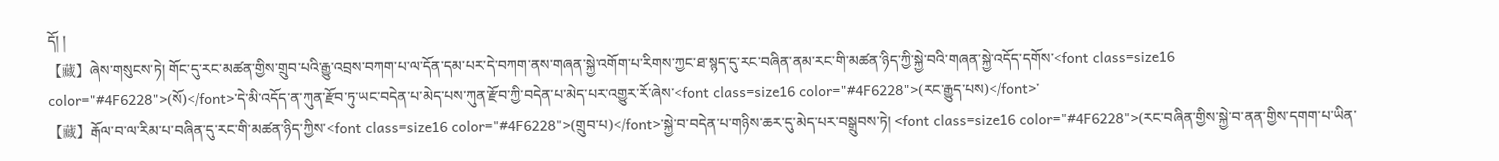དོ། །
【藏】ཞེས་གསུངས་ཏེ། གོང་དུ་རང་མཚན་གྱིས་གྲུབ་པའི་རྒྱུ་འབྲས་བཀག་པ་ལ་དོན་དམ་པར་དེ་བཀག་ནས་གཞན་སྐྱེ་འགོག་པ་རིགས་ཀྱང་ཐ་སྙད་དུ་རང་བཞིན་ནམ་རང་གི་མཚན་ཉིད་ཀྱི་སྐྱེ་བའི་གཞན་སྐྱེ་འདོད་དགོས་<font class=size16 color="#4F6228">(སོ)</font>་དེ་མི་འདོད་ན་ཀུན་རྫོབ་ཏུ་ཡང་བདེན་པ་མེད་པས་ཀུན་རྫོབ་ཀྱི་བདེན་པ་མེད་པར་འགྱུར་རོ་ཞེས་<font class=size16 color="#4F6228">(རང་རྒྱུད་པས)</font>་
【藏】རྒོལ་བ་ལ་རིམ་པ་བཞིན་དུ་རང་གི་མཚན་ཉིད་ཀྱིས་<font class=size16 color="#4F6228">(གྲུབ་པ)</font>་སྐྱེ་བ་བདེན་པ་གཉིས་ཆར་དུ་མེད་པར་བསྒྲུབས་ཏེ། <font class=size16 color="#4F6228">(རང་བཞིན་གྱིས་སྐྱེ་བ་ནན་གྱིས་དགག་པ་ཡིན་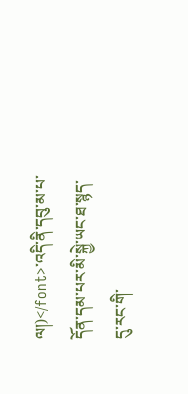ལ།)</font>་འདི་ནི་དབུ་མ་པ་དོན་དམ་པར་མི་སྐྱེ་ཡང་ཐ་སྙད་དུ་རང་གི་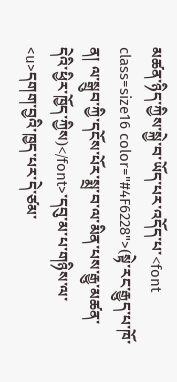མཚན་ཉིད་ཀྱིས་སྐྱེ་བ་ཡོད་པར་འདོད་པ་<font class=size16 color="#4F6228">(སྟེ་རང་རྒྱུད་པ་ཁོ་ན། ལ་སྒྲུབ་ཀྱི་དངོས་པོར་སྨྲ་བ་ལ་མིན་པས་རྒྱུ་མཚན་དེའི་ཕྱིར་ཁྱོད་ཀྱིས)</font>་དབུ་མ་པ་གཉིས་ལ་<u>དགག་བྱའི་ཁྱད་པར་དེ་ཙམ་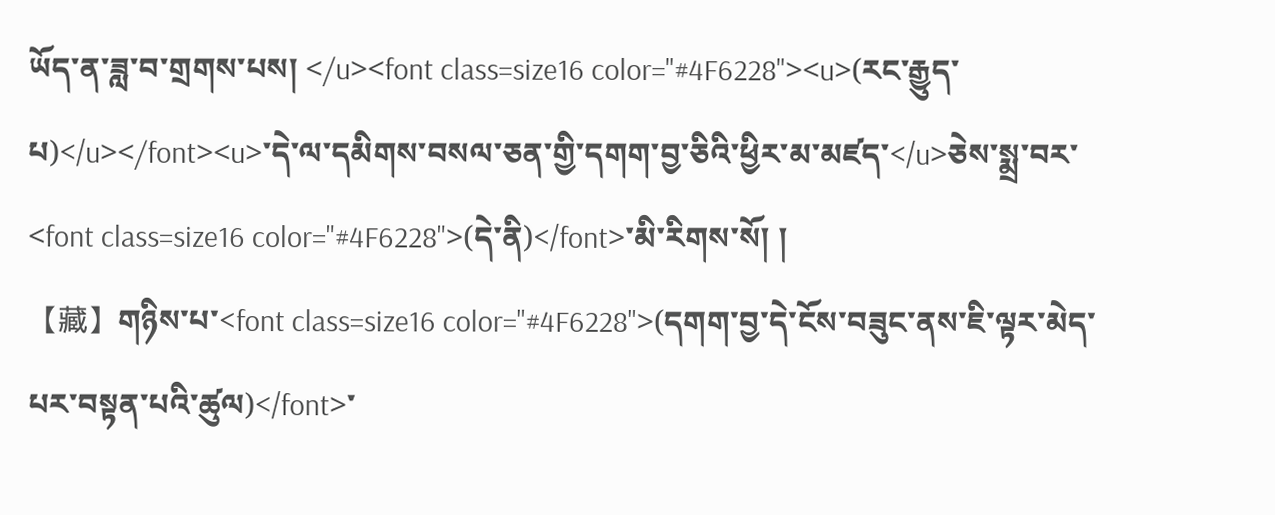ཡོད་ན་ཟླ་བ་གྲགས་པས། </u><font class=size16 color="#4F6228"><u>(རང་རྒྱུད་པ)</u></font><u>་དེ་ལ་དམིགས་བསལ་ཅན་གྱི་དགག་བྱ་ཅིའི་ཕྱིར་མ་མཛད་</u>ཅེས་སྨྲ་བར་<font class=size16 color="#4F6228">(དེ་ནི)</font>་མི་རིགས་སོ། །
【藏】གཉིས་པ་<font class=size16 color="#4F6228">(དགག་བྱ་དེ་ངོས་བཟུང་ནས་ཇི་ལྟར་མེད་པར་བསྟན་པའི་ཚུལ)</font>་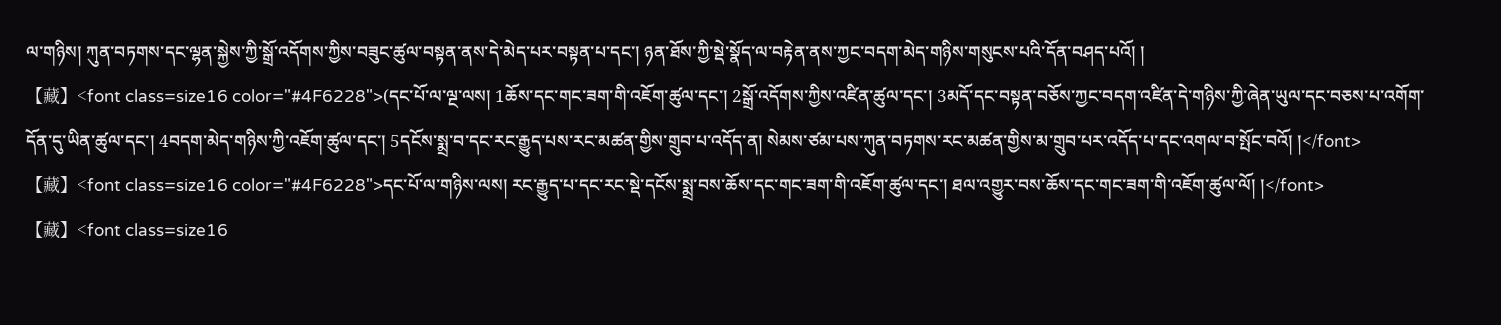ལ་གཉིས། ཀུན་བཏགས་དང་ལྷན་སྐྱེས་ཀྱི་སྒྲོ་འདོགས་ཀྱིས་བཟུང་ཚུལ་བསྟན་ནས་དེ་མེད་པར་བསྟན་པ་དང་། ཉན་ཐོས་ཀྱི་སྡེ་སྣོད་ལ་བརྟེན་ནས་ཀྱང་བདག་མེད་གཉིས་གསུངས་པའི་དོན་བཤད་པའོ། །
【藏】<font class=size16 color="#4F6228">(དང་པོ་ལ་ལྔ་ལས། 1ཆོས་དང་གང་ཟག་གི་འཇོག་ཚུལ་དང་། 2སྒྲོ་འདོགས་ཀྱིས་འཛིན་ཚུལ་དང་། 3མདོ་དང་བསྟན་བཅོས་ཀྱང་བདག་འཛིན་དེ་གཉིས་ཀྱི་ཞེན་ཡུལ་དང་བཅས་པ་འགོག་དོན་དུ་ཡིན་ཚུལ་དང་། 4བདག་མེད་གཉིས་ཀྱི་འཇོག་ཚུལ་དང་། 5དངོས་སྨྲ་བ་དང་རང་རྒྱུད་པས་རང་མཚན་གྱིས་གྲུབ་པ་འདོད་ན། སེམས་ཙམ་པས་ཀུན་བཏགས་རང་མཚན་གྱིས་མ་གྲུབ་པར་འདོད་པ་དང་འགལ་བ་སྤོང་བའོ། །</font>
【藏】<font class=size16 color="#4F6228">དང་པོ་ལ་གཉིས་ལས། རང་རྒྱུད་པ་དང་རང་སྡེ་དངོས་སྨྲ་བས་ཆོས་དང་གང་ཟག་གི་འཇོག་ཚུལ་དང་། ཐལ་འགྱུར་བས་ཆོས་དང་གང་ཟག་གི་འཇོག་ཚུལ་ལོ། །</font>
【藏】<font class=size16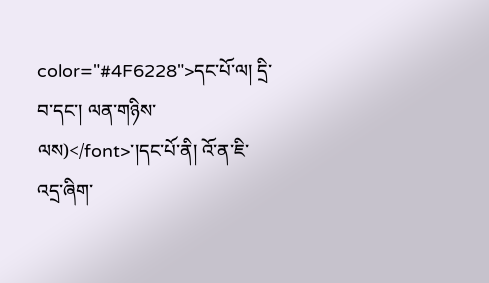color="#4F6228">དང་པོ་ལ། དྲི་བ་དང་། ལན་གཉིས་ལས)</font>་།དང་པོ་ནི། འོ་ན་ཇི་འདྲ་ཞིག་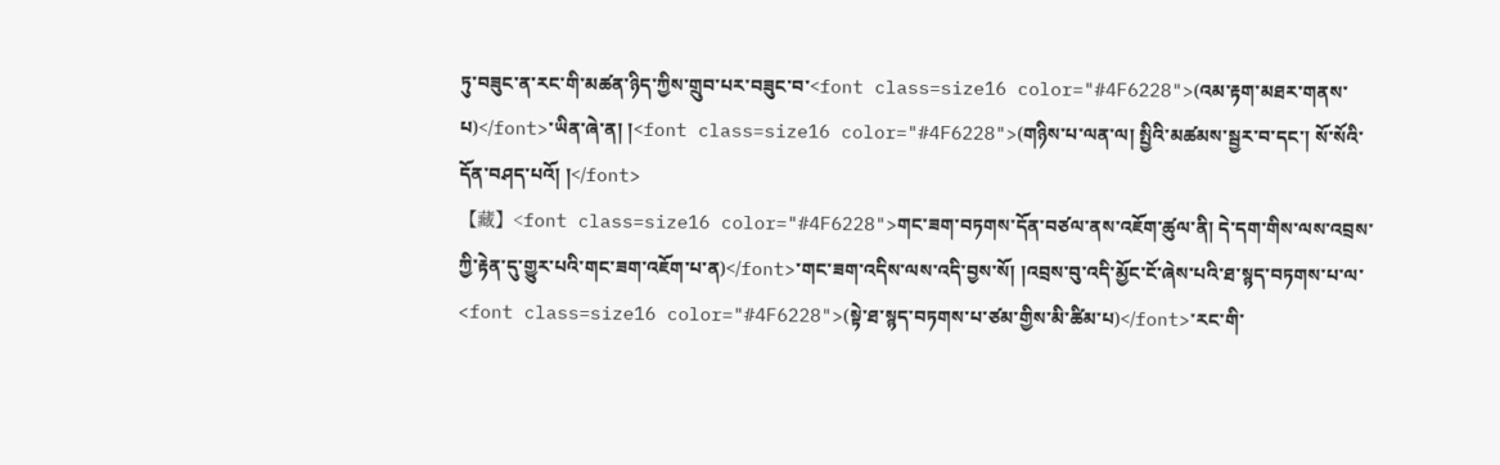ཏུ་བཟུང་ན་རང་གི་མཚན་ཉིད་ཀྱིས་གྲུབ་པར་བཟུང་བ་<font class=size16 color="#4F6228">(འམ་རྟག་མཐར་གནས་པ)</font>་ཡིན་ཞེ་ན། །<font class=size16 color="#4F6228">(གཉིས་པ་ལན་ལ། སྤྱིའི་མཚམས་སྦྱར་བ་དང་། སོ་སོའི་དོན་བཤད་པའོ། །</font>
【藏】<font class=size16 color="#4F6228">གང་ཟག་བཏགས་དོན་བཙལ་ནས་འཇོག་ཚུལ་ནི། དེ་དག་གིས་ལས་འབྲས་ཀྱི་རྟེན་དུ་གྱུར་པའི་གང་ཟག་འཇོག་པ་ན)</font>་གང་ཟག་འདིས་ལས་འདི་བྱས་སོ། །འབྲས་བུ་འདི་མྱོང་ངོ་ཞེས་པའི་ཐ་སྙད་བཏགས་པ་ལ་<font class=size16 color="#4F6228">(སྟེ་ཐ་སྙད་བཏགས་པ་ཙམ་གྱིས་མི་ཚིམ་པ)</font>་རང་གི་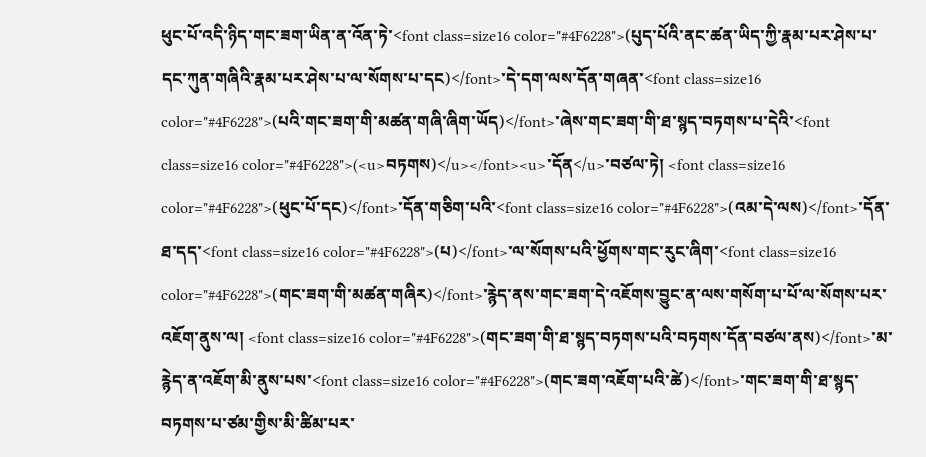ཕུང་པོ་འདི་ཉིད་གང་ཟག་ཡིན་ན་འོན་ཏེ་<font class=size16 color="#4F6228">(པུད་པོའི་ནང་ཚན་ཡིད་ཀྱི་རྣམ་པར་ཤེས་པ་དང་ཀུན་གཞིའི་རྣམ་པར་ཤེས་པ་ལ་སོགས་པ་དང)</font>་དེ་དག་ལས་དོན་གཞན་<font class=size16 color="#4F6228">(པའི་གང་ཟག་གི་མཚན་གཞི་ཞིག་ཡོད)</font>་ཞེས་གང་ཟག་གི་ཐ་སྙད་བཏགས་པ་དེའི་<font class=size16 color="#4F6228">(<u>བཏགས)</u></font><u>་དོན</u>་བཙལ་ཏེ། <font class=size16 color="#4F6228">(ཕུང་པོ་དང)</font>་དོན་གཅིག་པའི་<font class=size16 color="#4F6228">(འམ་དེ་ལས)</font>་དོན་ཐ་དད་<font class=size16 color="#4F6228">(པ)</font>་ལ་སོགས་པའི་ཕྱོགས་གང་རུང་ཞིག་<font class=size16 color="#4F6228">(གང་ཟག་གི་མཚན་གཞིར)</font>་རྙེད་ནས་གང་ཟག་དེ་འཇོགས་བྱུང་ན་ལས་གསོག་པ་པོ་ལ་སོགས་པར་འཇོག་ནུས་ལ། <font class=size16 color="#4F6228">(གང་ཟག་གི་ཐ་སྙད་བཏགས་པའི་བཏགས་དོན་བཙལ་ནས)</font>་མ་རྙེད་ན་འཇོག་མི་ནུས་པས་<font class=size16 color="#4F6228">(གང་ཟག་འཇོག་པའི་ཚེ)</font>་གང་ཟག་གི་ཐ་སྙད་བཏགས་པ་ཙམ་གྱིས་མི་ཚིམ་པར་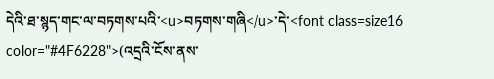དེའི་ཐ་སྙད་གང་ལ་བཏགས་པའི་<u>བཏགས་གཞི</u>་དེ་<font class=size16 color="#4F6228">(འདྲའི་ངོས་ནས་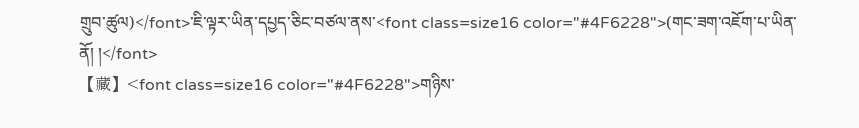གྲུབ་ཚུལ)</font>་ཇི་ལྟར་ཡིན་དཔྱད་ཅིང་བཙལ་ནས་<font class=size16 color="#4F6228">(གང་ཟག་འཇོག་པ་ཡིན་ནོ། །</font>
【藏】<font class=size16 color="#4F6228">གཉིས་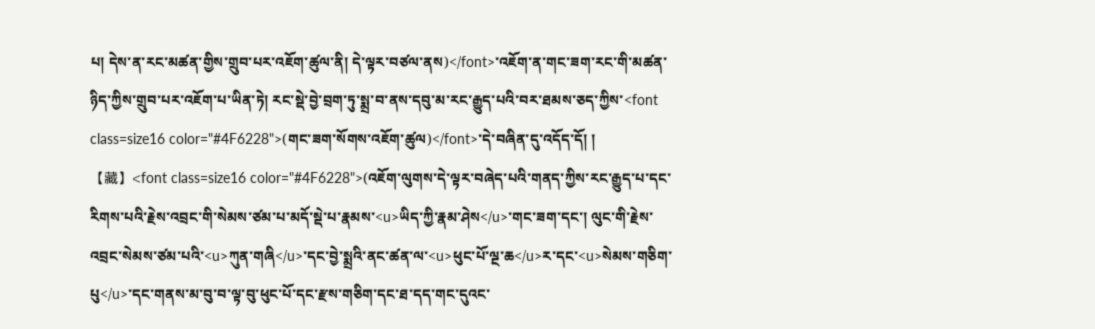པ། དེས་ན་རང་མཚན་གྱིས་གྲུབ་པར་འཇོག་ཚུལ་ནི། དེ་ལྟར་བཙལ་ནས)</font>་འཇོག་ན་གང་ཟག་རང་གི་མཚན་ཉིད་ཀྱིས་གྲུབ་པར་འཇོག་པ་ཡིན་ཏེ། རང་སྡེ་བྱེ་བྲག་ཏུ་སྨྲ་བ་ནས་དབུ་མ་རང་རྒྱུད་པའི་བར་ཐམས་ཅད་ཀྱིས་<font class=size16 color="#4F6228">(གང་ཟག་སོགས་འཇོག་ཚུལ)</font>་དེ་བཞིན་དུ་འདོད་དོ། །
【藏】<font class=size16 color="#4F6228">(འཇོག་ལུགས་དེ་ལྟར་བཞེད་པའི་གནད་ཀྱིས་རང་རྒྱུད་པ་དང་རིགས་པའི་རྗེས་འབྲང་གི་སེམས་ཙམ་པ་མདོ་སྡེ་པ་རྣམས་<u>ཡིད་ཀྱི་རྣམ་ཤེས</u>་གང་ཟག་དང་། ལུང་གི་རྗེས་འབྲང་སེམས་ཙམ་པའི་<u>ཀུན་གཞི</u>་དང་བྱེ་སྨྲའི་ནང་ཚན་ལ་<u>ཕུང་པོ་ལྔ་ཆ</u>ར་དང་<u>སེམས་གཅིག་པུ</u>་དང་གནས་མ་བུ་བ་ལྟ་བུ་ཕུང་པོ་དང་རྫས་གཅིག་དང་ཐ་དད་གང་དུའང་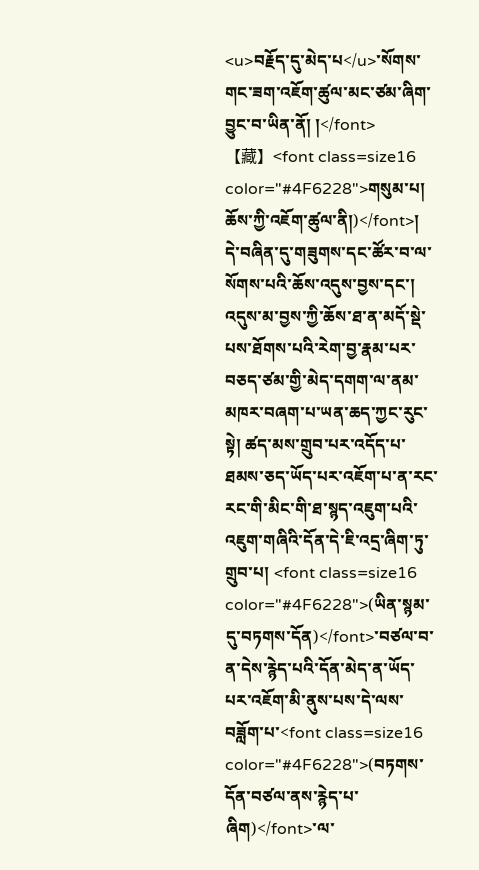<u>བརྗོད་དུ་མེད་པ</u>་སོགས་གང་ཟག་འཇོག་ཚུལ་མང་ཙམ་ཞིག་བྱུང་བ་ཡིན་ནོ། །</font>
【藏】<font class=size16 color="#4F6228">གསུམ་པ། ཆོས་ཀྱི་འཇོག་ཚུལ་ནི།)</font>། དེ་བཞིན་དུ་གཟུགས་དང་ཚོར་བ་ལ་སོགས་པའི་ཆོས་འདུས་བྱས་དང་། འདུས་མ་བྱས་ཀྱི་ཆོས་ཐ་ན་མདོ་སྡེ་པས་ཐོགས་པའི་རེག་བྱ་རྣམ་པར་བཅད་ཙམ་གྱི་མེད་དགག་ལ་ནམ་མཁར་བཞག་པ་ཡན་ཆད་ཀྱང་རུང་སྟེ། ཚད་མས་གྲུབ་པར་འདོད་པ་ཐམས་ཅད་ཡོད་པར་འཇོག་པ་ན་རང་རང་གི་མིང་གི་ཐ་སྙད་འཇུག་པའི་འཇུག་གཞིའི་དོན་དེ་ཇི་འདྲ་ཞིག་ཏུ་གྲུབ་པ། <font class=size16 color="#4F6228">(ཡིན་སྙམ་དུ་བཏགས་དོན)</font>་བཙལ་བ་ན་དེས་རྙེད་པའི་དོན་མེད་ན་ཡོད་པར་འཇོག་མི་ནུས་པས་དེ་ལས་བཟློག་པ་<font class=size16 color="#4F6228">(བཏགས་དོན་བཙལ་ནས་རྙེད་པ་ཞིག)</font>་ལ་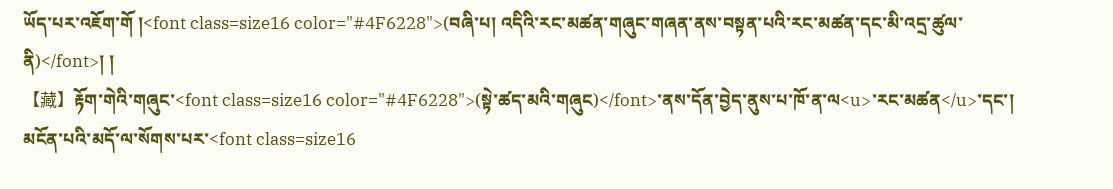ཡོད་པར་འཇོག་གོ །<font class=size16 color="#4F6228">(བཞི་པ། འདིའི་རང་མཚན་གཞུང་གཞན་ནས་བསྟན་པའི་རང་མཚན་དང་མི་འདྲ་ཚུལ་ནི)</font>། །
【藏】རྟོག་གེའི་གཞུང་<font class=size16 color="#4F6228">(སྟེ་ཚད་མའི་གཞུང)</font>་ནས་དོན་བྱེད་ནུས་པ་ཁོ་ན་ལ<u>་རང་མཚན</u>་དང་། མངོན་པའི་མདོ་ལ་སོགས་པར་<font class=size16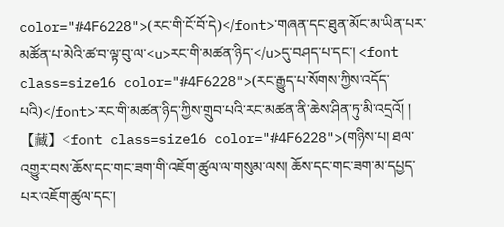color="#4F6228">(རང་གི་ངོ་བོ་དེ)</font>་གཞན་དང་ཐུན་མོང་མ་ཡིན་པར་མཚོན་པ་མེའི་ཚ་བ་ལྟ་བུ་ལ་<u>རང་གི་མཚན་ཉིད་</u>དུ་བཤད་པ་དང་། <font class=size16 color="#4F6228">(རང་རྒྱུད་པ་སོགས་ཀྱིས་འདོད་པའི)</font>་རང་གི་མཚན་ཉིད་ཀྱིས་གྲུབ་པའི་རང་མཚན་ནི་ཆེས་ཤིན་ཏུ་མི་འདྲའོ། །
【藏】<font class=size16 color="#4F6228">(གཉིས་པ། ཐལ་འགྱུར་བས་ཆོས་དང་གང་ཟག་གི་འཇོག་ཚུལ་ལ་གསུམ་ལས། ཆོས་དང་གང་ཟག་མ་དཔྱད་པར་འཇོག་ཚུལ་དང་།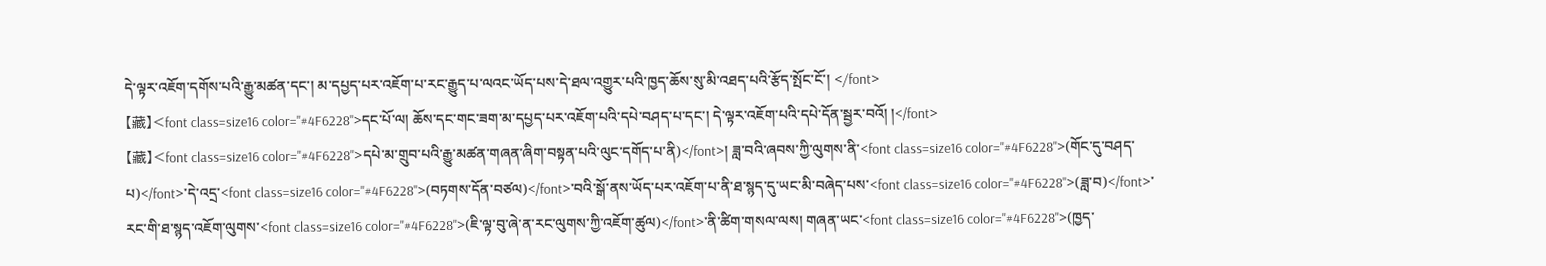དེ་ལྟར་འཇོག་དགོས་པའི་རྒྱུ་མཚན་དང་། མ་དཔྱད་པར་འཇོག་པ་རང་རྒྱུད་པ་ལའང་ཡོད་པས་དེ་ཐལ་འགྱུར་པའི་ཁྱད་ཆོས་སུ་མི་འཐད་པའི་རྩོད་སྤོང་ངོ་། </font>
【藏】<font class=size16 color="#4F6228">དང་པོ་ལ། ཆོས་དང་གང་ཟག་མ་དཔྱད་པར་འཇོག་པའི་དཔེ་བཤད་པ་དང་། དེ་ལྟར་འཇོག་པའི་དཔེ་དོན་སྦྱར་བའོ། །</font>
【藏】<font class=size16 color="#4F6228">དཔེ་མ་གྲུབ་པའི་རྒྱུ་མཚན་གཞན་ཞིག་བསྟན་པའི་ལུང་དགོད་པ་ནི)</font>། ཟླ་བའི་ཞབས་ཀྱི་ལུགས་ནི་<font class=size16 color="#4F6228">(གོང་དུ་བཤད་པ)</font>་དེ་འདྲ་<font class=size16 color="#4F6228">(བཏགས་དོན་བཙལ)</font>་བའི་སྒོ་ནས་ཡོད་པར་འཇོག་པ་ནི་ཐ་སྙད་དུ་ཡང་མི་བཞེད་པས་<font class=size16 color="#4F6228">(ཟླ་བ)</font>་རང་གི་ཐ་སྙད་འཇོག་ལུགས་<font class=size16 color="#4F6228">(ཇི་ལྟ་བུ་ཞེ་ན་རང་ལུགས་ཀྱི་འཇོག་ཚུལ)</font>་ནི་ཚིག་གསལ་ལས། གཞན་ཡང་<font class=size16 color="#4F6228">(ཁྱད་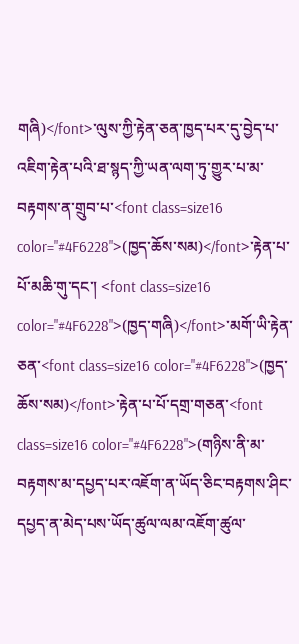གཞི)</font>་ལུས་ཀྱི་རྟེན་ཅན་ཁྱད་པར་དུ་བྱེད་པ་འཇིག་རྟེན་པའི་ཐ་སྙད་ཀྱི་ཡན་ལག་ཏུ་གྱུར་པ་མ་བརྟགས་ན་གྲུབ་པ་<font class=size16 color="#4F6228">(ཁྱད་ཆོས་སམ)</font>་རྟེན་པ་པོ་མཆི་གུ་དང་། <font class=size16 color="#4F6228">(ཁྱད་གཞི)</font>་མགོ་ཡི་རྟེན་ཅན་<font class=size16 color="#4F6228">(ཁྱད་ཆོས་སམ)</font>་རྟེན་པ་པོ་དགྲ་གཅན་<font class=size16 color="#4F6228">(གཉིས་ནི་མ་བརྟགས་མ་དཔྱད་པར་འཇོག་ན་ཡོད་ཅིང་བརྟགས་ཤིང་དཔྱད་ན་མེད་པས་ཡོད་ཚུལ་ལམ་འཇོག་ཚུལ་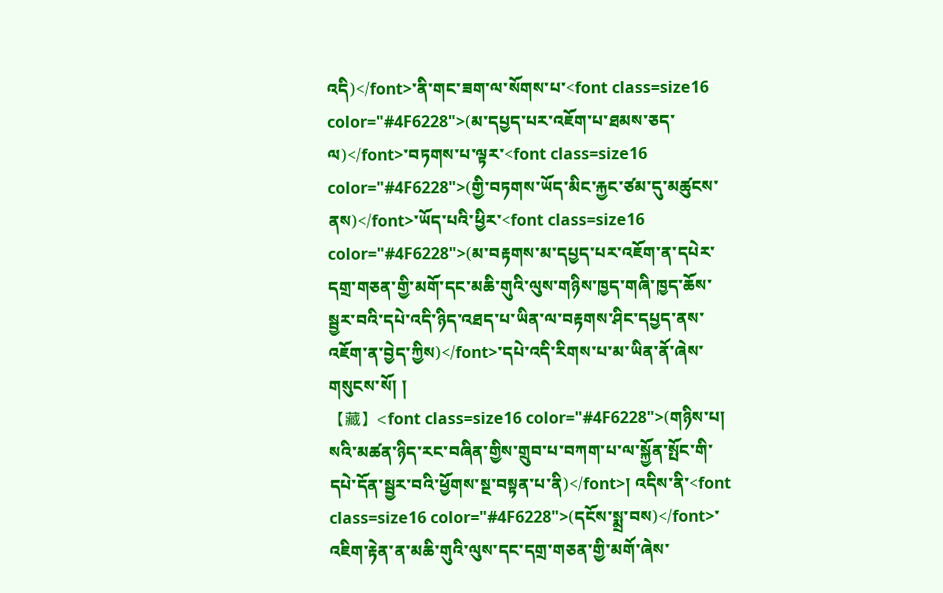འདི)</font>་ནི་གང་ཟག་ལ་སོགས་པ་<font class=size16 color="#4F6228">(མ་དཔྱད་པར་འཇོག་པ་ཐམས་ཅད་ལ)</font>་བཏགས་པ་ལྟར་<font class=size16 color="#4F6228">(གྱི་བཏགས་ཡོད་མིང་རྐྱང་ཙམ་དུ་མཚུངས་ནས)</font>་ཡོད་པའི་ཕྱིར་<font class=size16 color="#4F6228">(མ་བརྟགས་མ་དཔྱད་པར་འཇོག་ན་དཔེར་དགྲ་གཅན་གྱི་མགོ་དང་མཆི་གུའི་ལུས་གཉིས་ཁྱད་གཞི་ཁྱད་ཆོས་སྦྱར་བའི་དཔེ་འདི་ཉིད་འཐད་པ་ཡིན་ལ་བརྟགས་ཤིང་དཔྱད་ནས་འཇོག་ན་བྱེད་ཀྱིས)</font>་དཔེ་འདི་རིགས་པ་མ་ཡིན་ནོ་ཞེས་གསུངས་སོ། །
【藏】<font class=size16 color="#4F6228">(གཉིས་པ། སའི་མཚན་ཉིད་རང་བཞིན་གྱིས་གྲུབ་པ་བཀག་པ་ལ་སྐྱོན་སྤོང་གི་དཔེ་དོན་སྦྱར་བའི་ཕྱོགས་སྔ་བསྟན་པ་ནི)</font>། འདིས་ནི་<font class=size16 color="#4F6228">(དངོས་སྨྲ་བས)</font>་འཇིག་རྟེན་ན་མཆི་གུའི་ལུས་དང་དགྲ་གཅན་གྱི་མགོ་ཞེས་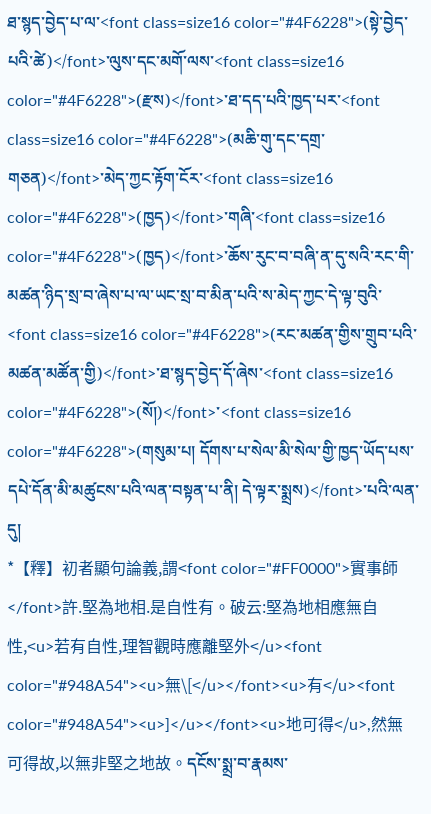ཐ་སྙད་བྱེད་པ་ལ་<font class=size16 color="#4F6228">(སྟེ་བྱེད་པའི་ཚེ)</font>་ལུས་དང་མགོ་ལས་<font class=size16 color="#4F6228">(རྫས)</font>་ཐ་དད་པའི་ཁྱད་པར་<font class=size16 color="#4F6228">(མཆི་གུ་དང་དགྲ་གཅན)</font>་མེད་ཀྱང་རྟོག་ངོར་<font class=size16 color="#4F6228">(ཁྱད)</font>་གཞི་<font class=size16 color="#4F6228">(ཁྱད)</font>་ཆོས་རུང་བ་བཞི་ན་དུ་སའི་རང་གི་མཚན་ཉིད་སྲ་བ་ཞེས་པ་ལ་ཡང་སྲ་བ་མིན་པའི་ས་མེད་ཀྱང་དེ་ལྟ་བུའི་<font class=size16 color="#4F6228">(རང་མཚན་གྱིས་གྲུབ་པའི་མཚན་མཚོན་གྱི)</font>་ཐ་སྙད་བྱེད་དོ་ཞེས་<font class=size16 color="#4F6228">(སོ།)</font>་<font class=size16 color="#4F6228">(གསུམ་པ། དོགས་པ་སེལ་མི་སེལ་གྱི་ཁྱད་ཡོད་པས་དཔེ་དོན་མི་མཚུངས་པའི་ལན་བསྟན་པ་ནི། དེ་ལྟར་སྨྲས)</font>་པའི་ལན་དུ།
*【釋】初者顯句論義,謂<font color="#FF0000">實事師</font>許.堅為地相.是自性有。破云:堅為地相應無自性,<u>若有自性,理智觀時應離堅外</u><font color="#948A54"><u>無\[</u></font><u>有</u><font color="#948A54"><u>]</u></font><u>地可得</u>,然無可得故,以無非堅之地故。དངོས་སྨྲ་བ་རྣམས་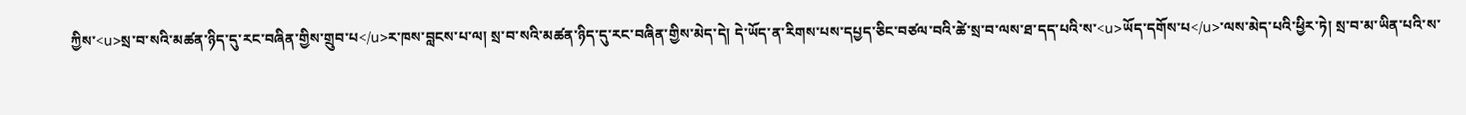ཀྱིས་<u>སྲ་བ་སའི་མཚན་ཉིད་དུ་རང་བཞིན་གྱིས་གྲུབ་པ</u>ར་ཁས་བླངས་པ་ལ། སྲ་བ་སའི་མཚན་ཉིད་དུ་རང་བཞིན་གྱིས་མེད་དེ། དེ་ཡོད་ན་རིགས་པས་དཔྱད་ཅིང་བཙལ་བའི་ཚེ་སྲ་བ་ལས་ཐ་དད་པའི་ས་<u>ཡོད་དགོས་པ</u>་ལས་མེད་པའི་ཕྱིར་ཏེ། སྲ་བ་མ་ཡིན་པའི་ས་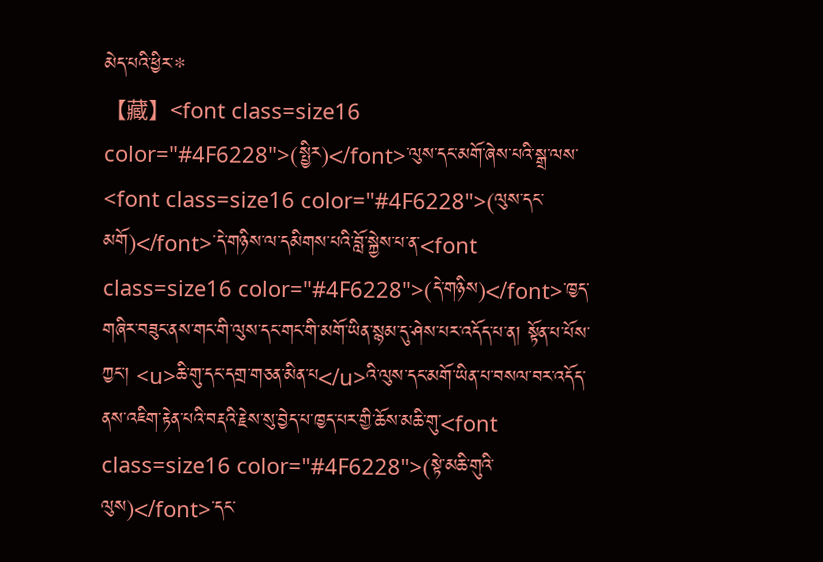མེད་པའི་ཕྱིར་*
【藏】<font class=size16 color="#4F6228">(སྤྱིར)</font>་ལུས་དང་མགོ་ཞེས་པའི་སྒྲ་ལས་<font class=size16 color="#4F6228">(ལུས་དང་མགོ)</font>་དེ་གཉིས་ལ་དམིགས་པའི་བློ་སྐྱེས་པ་ན་<font class=size16 color="#4F6228">(དེ་གཉིས)</font>་ཁྱད་གཞིར་བཟུང་ནས་གང་གི་ལུས་དང་གང་གི་མགོ་ཡིན་སྙམ་དུ་ཤེས་པར་འདོད་པ་ན། སྟོན་པ་པོས་ཀྱང་། <u>ཆི་གུ་དང་དགྲ་གཅན་མིན་པ</u>འི་ལུས་དང་མགོ་ཡིན་པ་བསལ་བར་འདོད་ནས་འཇིག་རྟེན་པའི་བརྡའི་རྗེས་སུ་བྱེད་པ་ཁྱད་པར་གྱི་ཆོས་མཆི་གུ་<font class=size16 color="#4F6228">(སྟེ་མཆི་གུའི་ལུས)</font>་དང་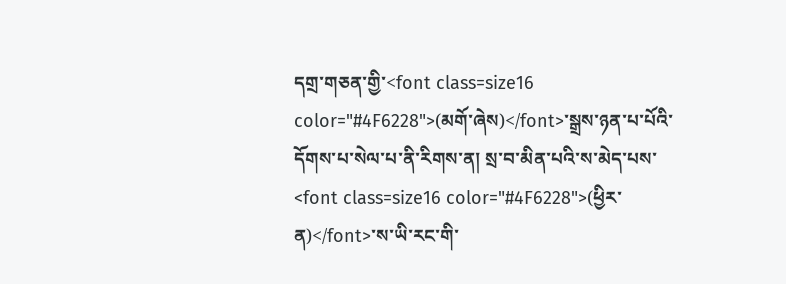དགྲ་གཅན་གྱི་<font class=size16 color="#4F6228">(མགོ་ཞེས)</font>་སྒྲས་ཉན་པ་པོའི་དོགས་པ་སེལ་པ་ནི་རིགས་ན། སྲ་བ་མིན་པའི་ས་མེད་པས་<font class=size16 color="#4F6228">(ཕྱིར་ན)</font>་ས་ཡི་རང་གི་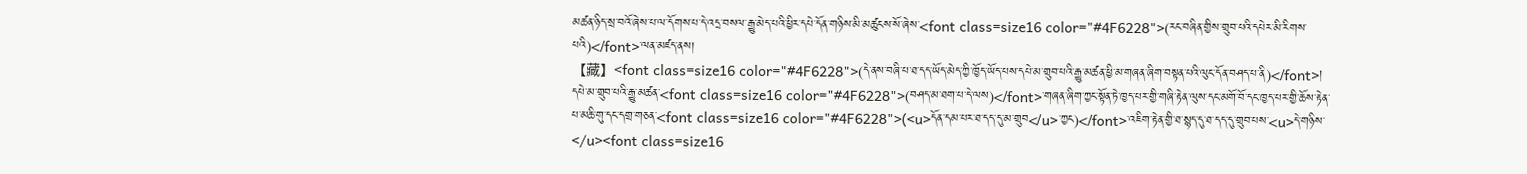མཚན་ཉིད་སྲ་བའོ་ཞེས་པ་ལ་དོགས་པ་དེ་འདྲ་བསལ་རྒྱུ་མེད་པའི་ཕྱིར་དཔེ་དོན་གཉིས་མི་མཚུངས་སོ་ཞེས་<font class=size16 color="#4F6228">(རང་བཞིན་གྱིས་གྲུབ་པའི་དཔེར་མི་རིགས་པའི)</font>་ལན་མཛད་ནས།
【藏】<font class=size16 color="#4F6228">(དེ་ནས་བཞི་པ་ཐ་དད་ཡོད་མེད་ཀྱི་ཁྱོད་ཡོད་པས་དཔེ་མ་གྲུབ་པའི་རྒྱུ་མཚན་ཕྱི་མ་གཞན་ཞིག་བསྟན་པའི་ལུང་དོན་བཤད་པ་ནི)</font>། དཔེ་མ་གྲུབ་པའི་རྒྱུ་མཚན་<font class=size16 color="#4F6228">(བཤད་མ་ཐག་པ་དེ་ལས)</font>་གཞན་ཞིག་ཀྱང་སྟོན་ཏེ་ཁྱད་པར་གྱི་གཞི་རྟེན་ལུས་དང་མགོ་བོ་དང་ཁྱད་པར་གྱི་ཆོས་རྟེན་པ་མཆི་གུ་དང་དགྲ་གཅན་<font class=size16 color="#4F6228">(<u>དོན་དམ་པར་ཐ་དད་དུ་མ་གྲུབ</u>་ཀྱང)</font>་འཇིག་རྟེན་གྱི་ཐ་སྙད་དུ་ཐ་དད་དུ་གྲུབ་པས་<u>དེ་གཉིས་</u><font class=size16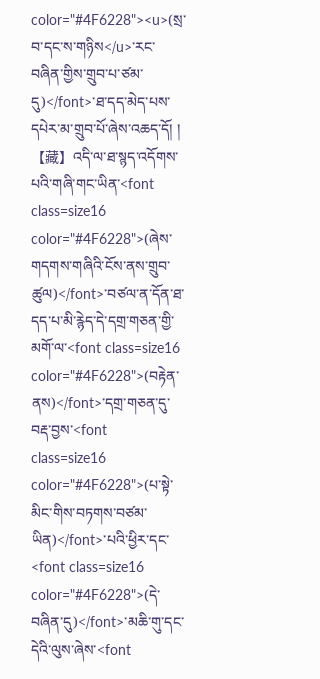color="#4F6228"><u>(སྲ་བ་དང་ས་གཉིས</u>་རང་བཞིན་གྱིས་གྲུབ་པ་ཙམ་དུ)</font>་ཐ་དད་མེད་པས་དཔེར་མ་གྲུབ་པོ་ཞེས་འཆད་དོ། །
【藏】འདི་ལ་ཐ་སྙད་འདོགས་པའི་གཞི་གང་ཡིན་<font class=size16 color="#4F6228">(ཞེས་གདགས་གཞིའི་ངོས་ནས་གྲུབ་ཚུལ)</font>་བཙལ་ན་དོན་ཐ་དད་པ་མི་རྙེད་དེ་དགྲ་གཅན་གྱི་མགོ་ལ་<font class=size16 color="#4F6228">(བརྟེན་ནས)</font>་དགྲ་གཅན་དུ་བརྡ་བྱས་<font class=size16 color="#4F6228">(པ་སྟེ་མིང་གིས་བཏགས་བཙམ་ཡིན)</font>་པའི་ཕྱིར་དང་<font class=size16 color="#4F6228">(དེ་བཞིན་དུ)</font>་མཆི་གུ་དང་དེའི་ལུས་ཞེས་<font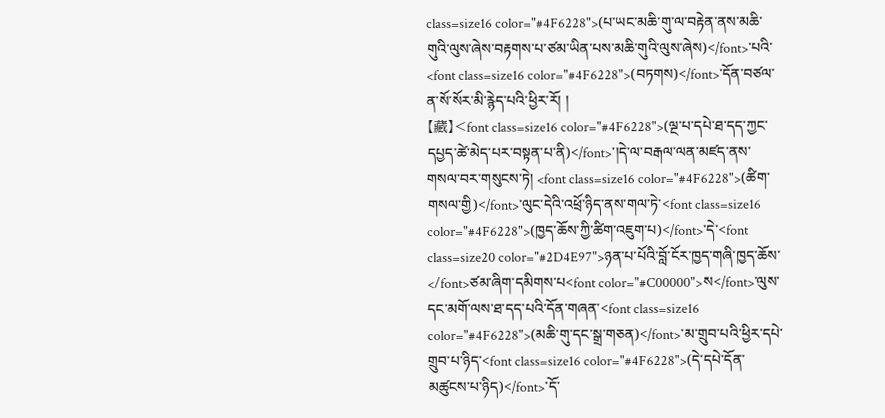class=size16 color="#4F6228">(པ་ཡང་མཆི་གུ་ལ་བརྟེན་ནས་མཆི་གུའི་ལུས་ཞེས་བརྟགས་པ་ཙམ་ཡིན་པས་མཆི་གུའི་ལུས་ཞེས)</font>་པའི་<font class=size16 color="#4F6228">(བཏགས)</font>་དོན་བཙལ་ན་སོ་སོར་མི་རྙེད་པའི་ཕྱིར་རོ། །
【藏】<font class=size16 color="#4F6228">(ལྔ་པ་དཔེ་ཐ་དད་ཀྱང་དཔྱད་ཚེ་མེད་པར་བསྟན་པ་ནི)</font>་།དེ་ལ་བརྒལ་ལན་མཛད་ནས་གསལ་བར་གསུངས་ཏེ། <font class=size16 color="#4F6228">(ཚིག་གསལ་གྱི)</font>་ལུང་དེའི་འཕྲོ་ཉིད་ནས་གལ་ཏེ་<font class=size16 color="#4F6228">(ཁྱད་ཆོས་ཀྱི་ཚིག་འཇུག་པ)</font>་དེ་<font class=size20 color="#2D4E97">ཉན་པ་པོའི་བློ་ངོར་ཁྱད་གཞི་ཁྱད་ཆོས་</font>ཙམ་ཞིག་དམིགས་པ<font color="#C00000">ས</font>་ལུས་དང་མགོ་ལས་ཐ་དད་པའི་དོན་གཞན་<font class=size16 color="#4F6228">(མཆི་གུ་དང་སྒྲ་གཅན)</font>་མ་གྲུབ་པའི་ཕྱིར་དཔེ་གྲུབ་པ་ཉིད་<font class=size16 color="#4F6228">(དེ་དཔེ་དོན་མཚུངས་པ་ཉིད)</font>་དོ་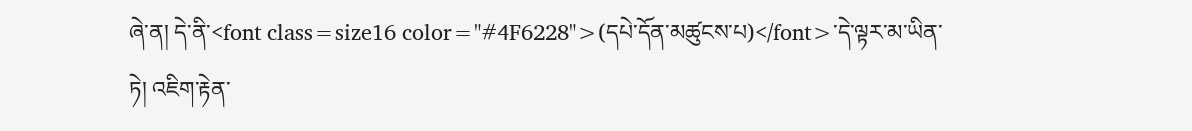ཞེ་ན། དེ་ནི་<font class=size16 color="#4F6228">(དཔེ་དོན་མཚུངས་པ)</font>་དེ་ལྟར་མ་ཡིན་ཏེ། འཇིག་རྟེན་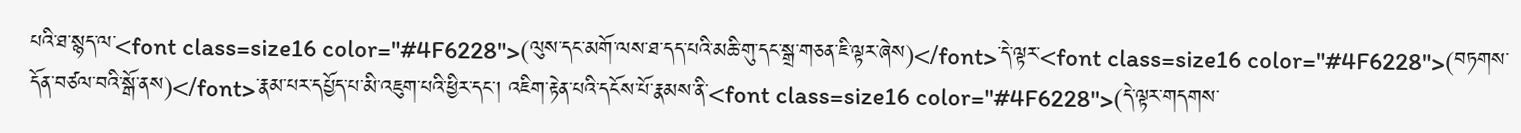པའི་ཐ་སྙད་ལ་<font class=size16 color="#4F6228">(ལུས་དང་མགོ་ལས་ཐ་དད་པའི་མཆི་གུ་དང་སྒྲ་གཅན་ཇི་ལྟར་ཞེས)</font>་དེ་ལྟར་<font class=size16 color="#4F6228">(བཏགས་དོན་བཙལ་བའི་སྒོ་ནས)</font>་རྣམ་པར་དཔྱོད་པ་མི་འཇུག་པའི་ཕྱིར་དང་། འཇིག་རྟེན་པའི་དངོས་པོ་རྣམས་ནི་<font class=size16 color="#4F6228">(དེ་ལྟར་གདགས་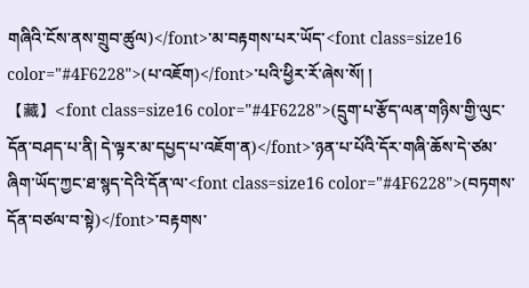གཞིའི་ངོས་ནས་གྲུབ་ཚུལ)</font>་མ་བརྟགས་པར་ཡོད་<font class=size16 color="#4F6228">(པ་འཇོག)</font>་པའི་ཕྱིར་རོ་ཞེས་སོ། །
【藏】<font class=size16 color="#4F6228">(དྲུག་པ་རྩོད་ལན་གཉིས་གྱི་ལུང་དོན་བཤད་པ་ནི། དེ་ལྟར་མ་དཔྱད་པ་འཇོག་ན)</font>་ཉན་པ་པོའི་དོར་གཞི་ཆོས་དེ་ཙམ་ཞིག་ཡོད་ཀྱང་ཐ་སྙད་དེའི་དོན་ལ་<font class=size16 color="#4F6228">(བཏགས་དོན་བཙལ་བ་སྟེ)</font>་བརྟགས་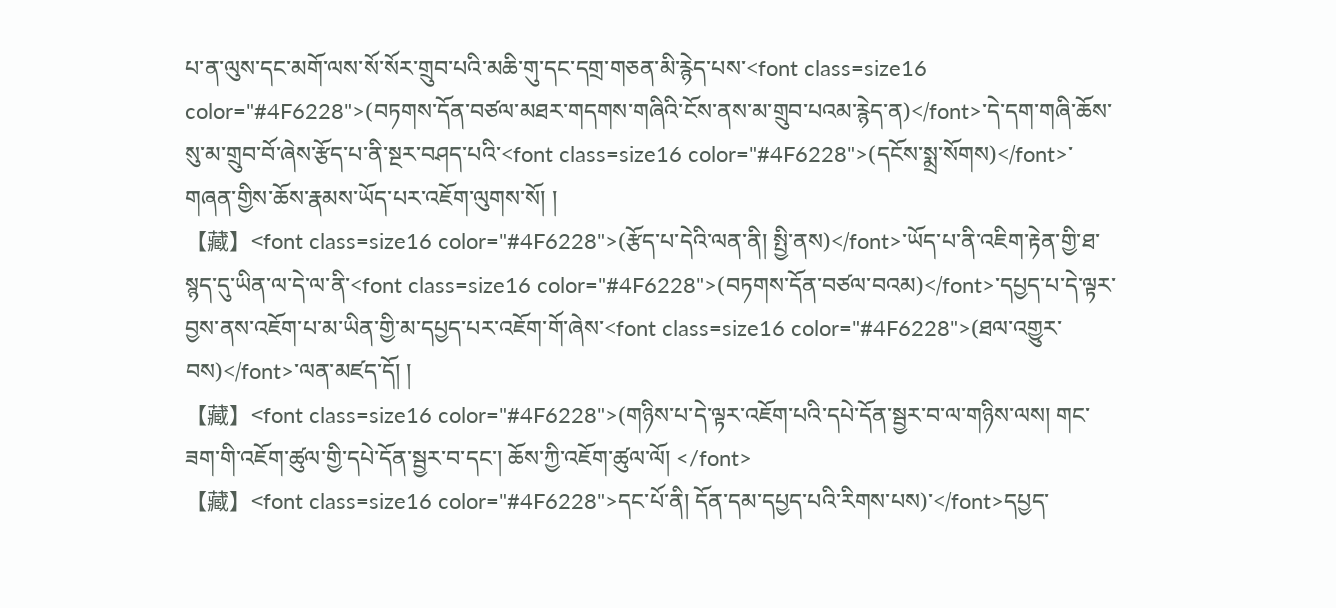པ་ན་ལུས་དང་མགོ་ལས་སོ་སོར་གྲུབ་པའི་མཆི་གུ་དང་དགྲ་གཅན་མི་རྙེད་པས་<font class=size16 color="#4F6228">(བཏགས་དོན་བཙལ་མཐར་གདགས་གཞིའི་ངོས་ནས་མ་གྲུབ་པའམ་རྙེད་ན)</font>་དེ་དག་གཞི་ཆོས་སུ་མ་གྲུབ་བོ་ཞེས་རྩོད་པ་ནི་སྔར་བཤད་པའི་<font class=size16 color="#4F6228">(དངོས་སྨྲ་སོགས)</font>་གཞན་གྱིས་ཆོས་རྣམས་ཡོད་པར་འཇོག་ལུགས་སོ། །
【藏】<font class=size16 color="#4F6228">(རྩོད་པ་དེའི་ལན་ནི། སྤྱི་ནས)</font>་ཡོད་པ་ནི་འཇིག་རྟེན་གྱི་ཐ་སྙད་དུ་ཡིན་ལ་དེ་ལ་ནི་<font class=size16 color="#4F6228">(བཏགས་དོན་བཙལ་བའམ)</font>་དཔྱད་པ་དེ་ལྟར་བྱས་ནས་འཇོག་པ་མ་ཡིན་གྱི་མ་དཔྱད་པར་འཇོག་གོ་ཞེས་<font class=size16 color="#4F6228">(ཐལ་འགྱུར་བས)</font>་ལན་མཛད་དོ། །
【藏】<font class=size16 color="#4F6228">(གཉིས་པ་དེ་ལྟར་འཇོག་པའི་དཔེ་དོན་སྦྱར་བ་ལ་གཉིས་ལས། གང་ཟག་གི་འཇོག་ཚུལ་གྱི་དཔེ་དོན་སྦྱར་བ་དང་། ཆོས་ཀྱི་འཇོག་ཚུལ་ལོ། </font>
【藏】<font class=size16 color="#4F6228">དང་པོ་ནི། དོན་དམ་དཔྱད་པའི་རིགས་པས)་</font>དཔྱད་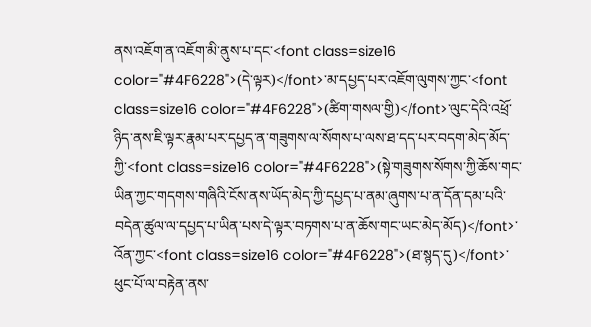ནས་འཇོག་ན་འཇོག་མི་ནུས་པ་དང་<font class=size16 color="#4F6228">(དེ་ལྟར)</font>་མ་དཔྱད་པར་འཇོག་ལུགས་ཀྱང་<font class=size16 color="#4F6228">(ཚིག་གསལ་གྱི)</font>་ལུང་དེའི་འཕྲོ་ཉིད་ནས་ཇི་ལྟར་རྣམ་པར་དཔྱད་ན་གཟུགས་ལ་སོགས་པ་ལས་ཐ་དད་པར་བདག་མེད་མོད་ཀྱི་<font class=size16 color="#4F6228">(སྟེ་གཟུགས་སོགས་ཀྱི་ཆོས་གང་ཡིན་ཀྱང་གདགས་གཞིའི་ངོས་ནས་ཡོད་མེད་ཀྱི་དཔྱད་པ་ནམ་ཞུགས་པ་ན་དོན་དམ་པའི་བདེན་ཚུལ་ལ་དཔྱད་པ་ཡིན་པས་དེ་ལྟར་བཏགས་པ་ན་ཆོས་གང་ཡང་མེད་མོད)</font>་འོན་ཀྱང་<font class=size16 color="#4F6228">(ཐ་སྙད་དུ)</font>་ཕུང་པོ་ལ་བརྟེན་ནས་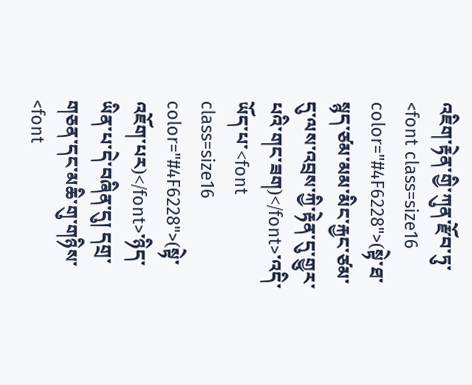འཇིག་རྟེན་གྱི་ཀུན་རྫོབ་ཏུ་<font class=size16 color="#4F6228">(སྟེ་ཐ་སྙད་ཙམ་མམ་མིང་རྐྱང་ཙམ་དུ་ལས་འབྲས་ཀྱི་རྟེན་དུ་གྱུར་པའི་གང་ཟག)</font>་འདི་ཡོད་པ་<font class=size16 color="#4F6228">(སྟེ་འཇོག་པར)</font>་ཉིད་ཡིན་པ་དེ་བཞིན་དུ། དགྲ་གཅན་དང་མཆི་གུ་གཉིས་<font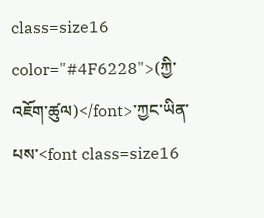class=size16 color="#4F6228">(ཀྱི་འཇོག་ཚུལ)</font>་ཀྱང་ཡིན་པས་<font class=size16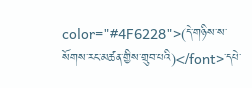color="#4F6228">(དེ་གཉིས་ས་སོགས་རང་མཚན་གྱིས་གྲུབ་པའི)</font>་དཔེ་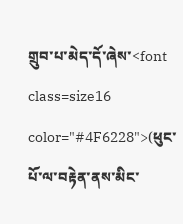གྲུབ་པ་མེད་དོ་ཞེས་<font class=size16 color="#4F6228">(ཕུང་པོ་ལ་བརྟེན་ནས་མིང་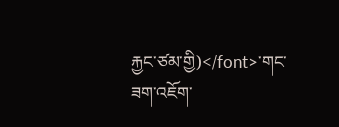རྐྱང་ཙམ་གྱི)</font>་གང་ཟག་འཇོག་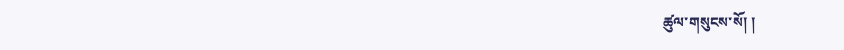ཚུལ་གསུངས་སོ། །